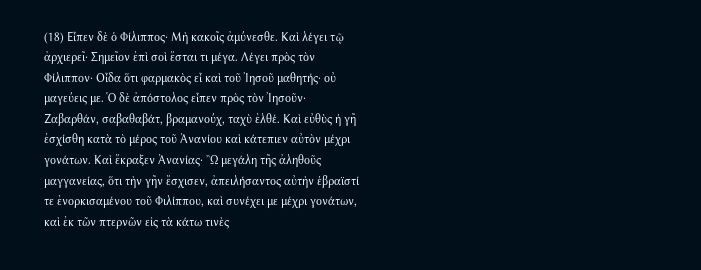(18) Εἶπεν δὲ ὁ Φίλιππος· Μὴ κακοῖς ἀμύνεσθε. Καὶ λέγει τῷ ἀρχιερεῖ· Σημεῖον ἐπὶ σοὶ ἔσται τι μέγα. Λέγει πρὸς τὸν Φίλιππον· Οἶδα ὅτι φαρμακὸς εἶ καὶ τοῦ Ἰησοῦ μαθητής· οὐ μαγεύεις με. Ὁ δὲ ἀπόστολος εἶπεν πρὸς τὸν Ἰησοῦν· Ζαβαρθάν, σαβαθαβάτ, βραμανούχ, ταχὺ ἐλθέ. Καὶ εὐθὺς ἡ γῆ ἐσχίσθη κατὰ τὸ μέρος τοῦ Ἀνανίου καὶ κάτεπιεν αὐτὸν μέχρι γονάτων. Καὶ ἔκραξεν Ἀνανίας· ῍Ω μεγάλη τῆς ἀληθοῦς μαγγανείας, ὅτι τὴν γῆν ἔσχισεν, ἀπειλήσαντος αὐτὴν ἑβραϊστί τε ἐνορκισαμένου τοῦ Φιλίππου, καὶ συνέχει με μέχρι γονάτων, καὶ ἐκ τῶν πτερνῶν εἰς τὰ κάτω τινὲς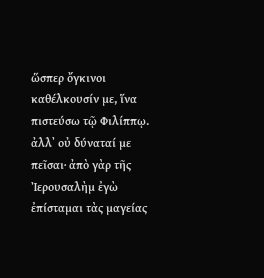ὥσπερ ὄγκινοι καθέλκουσίν με, ἵνα πιστεύσω τῷ Φιλίππῳ. ἀλλ᾽ οὐ δύναταί με πεῖσαι· ἀπὸ γὰρ τῆς Ἰερουσαλὴμ ἐγὼ ἐπίσταμαι τὰς μαγείας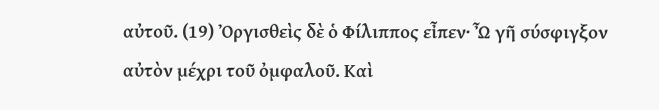αὐτοῦ. (19) Ὀργισθεὶς δὲ ὁ Φίλιππος εἶπεν· Ὦ γῆ σύσφιγξον αὐτὸν μέχρι τοῦ ὀμφαλοῦ. Καὶ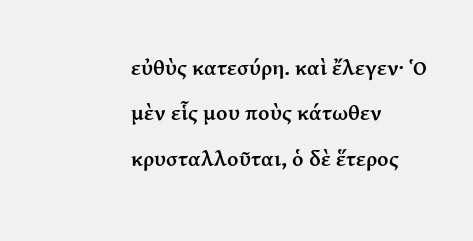εὐθὺς κατεσύρη. καὶ ἔλεγεν· Ὁ μὲν εἷς μου ποὺς κάτωθεν κρυσταλλοῦται, ὁ δὲ ἕτερος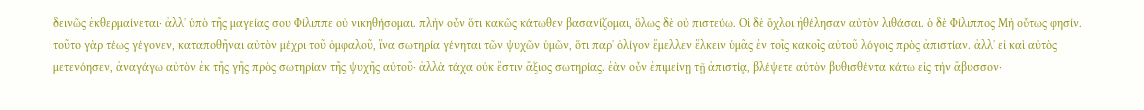δεινῶς ἐκθερμαίνεται· ἀλλ᾽ ὑπὸ τῆς μαγείας σου Φίλιππε οὐ νικηθήσομαι. πλὴν οὖν ὅτι κακῶς κάτωθεν βασανίζομαι, ὅλως δὲ οὐ πιστεύω. Οἱ δὲ ὄχλοι ἠθέλησαν αὐτὸν λιθάσαι. ὁ δὲ Φίλιππος Μὴ οὗτως φησίν. τοῦτο γὰρ τέως γέγονεν, καταποθῆναι αὐτὸν μέχρι τοῦ ὀμφαλοῦ, ἵνα σωτηρία γένηται τῶν ψυχῶν ὑμῶν, ὅτι παρ᾽ ὀλίγον ἔμελλεν ἕλκειν ὑμᾶς ἐν τοῖς κακοῖς αὐτοῦ λόγοις πρὸς ἀπιστίαν. ἀλλ᾽ εἰ καὶ αὐτὸς μετενόησεν, ἀναγάγω αὐτὸν ἐκ τῆς γῆς πρὸς σωτηρίαν τῆς ψυχῆς αὐτοῦ· ἀλλὰ τάχα οὐκ ἔστιν ἄξιος σωτηρίας. ἐὰν οὖν ἐπιμείνῃ τῇ ἀπιστίᾳ, βλέψετε αὐτὸν βυθισθέντα κάτω εἰς τὴν ἄβυσσον·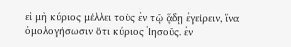εἰ μὴ κύριος μέλλει τοὺς ἐν τῷ ᾅδῃ ἐγείρειν, ἵνα ὁμολογήσωσιν ὅτι κύριος Ἰησοῦς. ἐν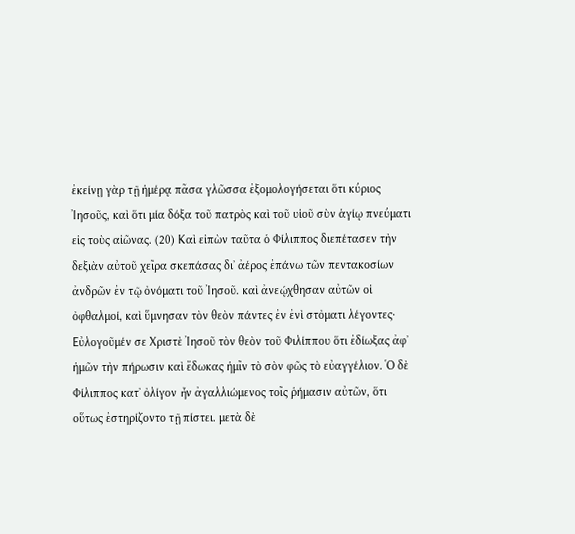ἐκείνῃ γὰρ τῇ ἡμέρᾳ πᾶσα γλῶσσα ἐξομολογήσεται ὅτι κύριος Ἰησοῦς, καὶ ὅτι μία δόξα τοῦ πατρὸς καὶ τοῦ υἱοῦ σὺν ἁγίῳ πνεύματι εἰς τοὺς αἰῶνας. (20) Καὶ εἰπὼν ταῦτα ὁ Φίλιππος διεπέτασεν τὴν δεξιὰν αὐτοῦ χεῖρα σκεπάσας δι᾽ ἀέρος ἐπάνω τῶν πεντακοσίων ἀνδρῶν ἐν τῷ ὀνόματι τοῦ Ἰησοῦ. καὶ ἀνεῴχθησαν αὐτῶν οἱ ὀφθαλμοί, καὶ ὕμνησαν τὸν θεὸν πάντες ἐν ἐνὶ στὀματι λέγοντες· Εὐλογοῦμέν σε Χριστὲ Ἰησοῦ τὸν θεὸν τοῦ Φιλίππου ὅτι ἐδίωξας ἀφ᾽ ἡμῶν τὴν πήρωσιν καὶ ἔδωκας ἡμῖν τὸ σὸν φῶς τὸ εὐαγγέλιον. Ὁ δὲ Φίλιππος κατ᾽ ὀλίγον ἦν ἀγαλλιώμενος τοῖς ῥήμασιν αὐτῶν, ὅτι οὕτως ἐστηρίζοντο τῇ πίστει. μετὰ δὲ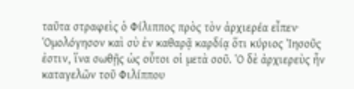ταῦτα στραφεὶς ὁ Φίλιππος πρὸς τὸν ἀρχιερέα εἶπεν· Ὁμολόγησον καὶ σὺ ἐν καθαρᾷ καρδίᾳ ὅτι κύριος Ἰησοῦς ἐστιν, ἵνα σωθῇς ὡς οὗτοι οἱ μετὰ σοῦ. Ὁ δὲ ἀρχιερεὺς ἦν καταγελῶν τοῦ Φιλίππου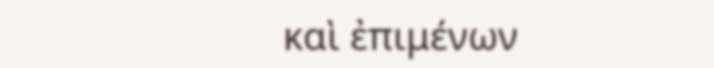καὶ ἐπιμένων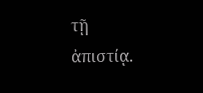τῇ ἀπιστίᾳ.